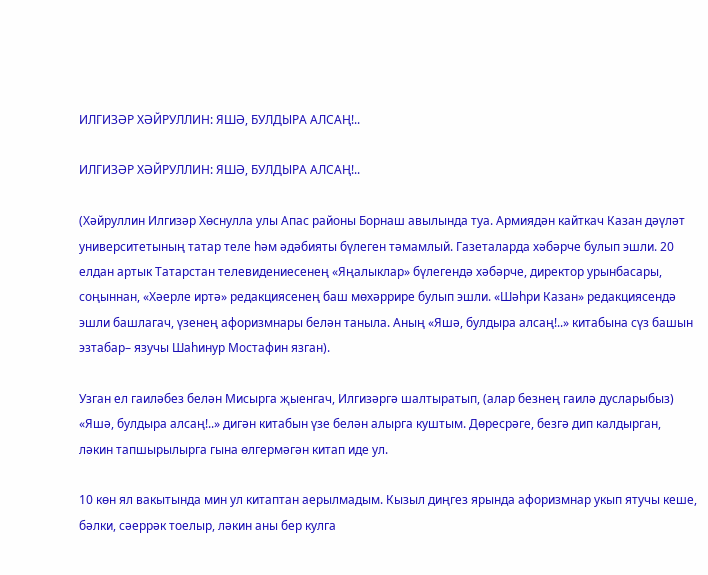ИЛГИЗӘР ХӘЙРУЛЛИН: ЯШӘ, БУЛДЫРА АЛСАҢ!..

ИЛГИЗӘР ХӘЙРУЛЛИН: ЯШӘ, БУЛДЫРА АЛСАҢ!..

(Хәйруллин Илгизәр Хөснулла улы Апас районы Борнаш авылында туа. Армиядән кайткач Казан дәүләт университетының татар теле һәм әдәбияты бүлеген тәмамлый. Газеталарда хәбәрче булып эшли. 20 елдан артык Татарстан телевидениесенең «Яңалыклар» бүлегендә хәбәрче, директор урынбасары, соңыннан, «Хәерле иртә» редакциясенең баш мөхәррире булып эшли. «Шәһри Казан» редакциясендә эшли башлагач, үзенең афоризмнары белән таныла. Аның «Яшә, булдыра алсаң!..» китабына сүз башын эзтабар– язучы Шаһинур Мостафин язган).

Узган ел гаиләбез белән Мисырга җыенгач, Илгизәргә шалтыратып, (алар безнең гаилә дусларыбыз) «Яшә, булдыра алсаң!..» дигән китабын үзе белән алырга куштым. Дөресрәге, безгә дип калдырган, ләкин тапшырылырга гына өлгермәгән китап иде ул.

10 көн ял вакытында мин ул китаптан аерылмадым. Кызыл диңгез ярында афоризмнар укып ятучы кеше, бәлки, сәеррәк тоелыр, ләкин аны бер кулга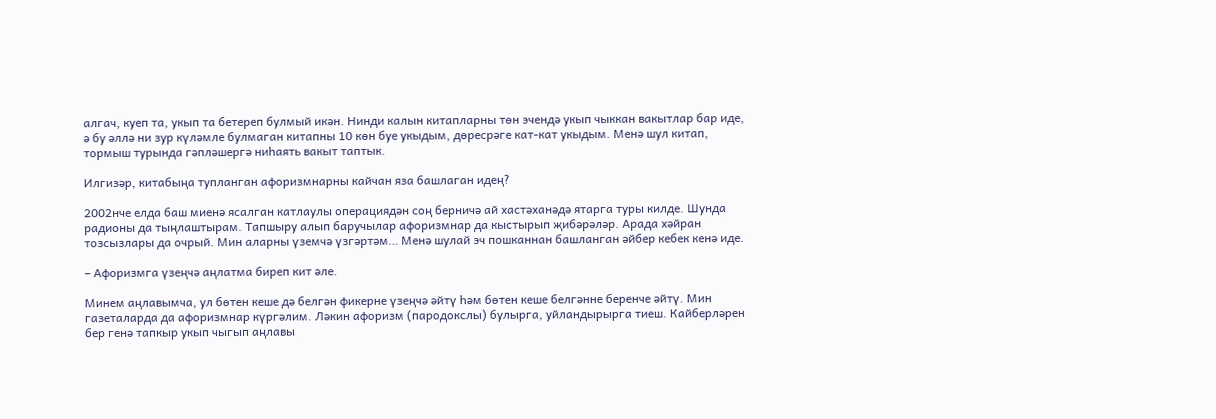алгач, куеп та, укып та бетереп булмый икән. Нинди калын китапларны төн эчендә укып чыккан вакытлар бар иде, ә бу әллә ни зур күләмле булмаган китапны 10 көн буе укыдым, дөресрәге кат-кат укыдым. Менә шул китап, тормыш турында гәпләшергә ниһаять вакыт таптык.

Илгизәр, китабыңа тупланган афоризмнарны кайчан яза башлаган идең?

2002нче елда баш миенә ясалган катлаулы операциядән соң берничә ай хастәханәдә ятарга туры килде. Шунда радионы да тыңлаштырам. Тапшыру алып баручылар афоризмнар да кыстырып җибәрәләр. Арада хәйран тозсызлары да очрый. Мин аларны үземчә үзгәртәм… Менә шулай эч пошканнан башланган әйбер кебек кенә иде.

– Афоризмга үзеңчә аңлатма биреп кит әле.

Минем аңлавымча, ул бөтен кеше дә белгән фикерне үзеңчә әйтү һәм бөтен кеше белгәнне беренче әйтү. Мин газеталарда да афоризмнар күргәлим. Ләкин афоризм (пародокслы) булырга, уйландырырга тиеш. Кайберләрен бер генә тапкыр укып чыгып аңлавы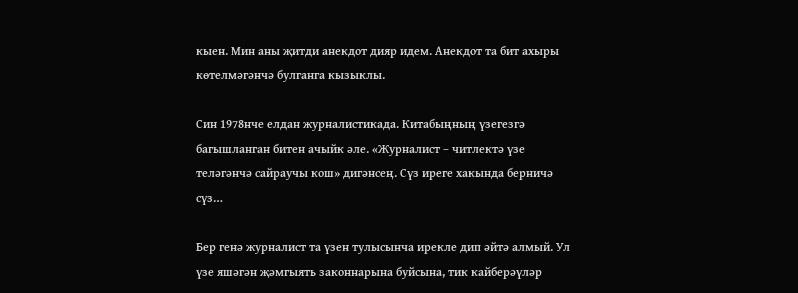кыен. Мин аны җитди анекдот дияр идем. Анекдот та бит ахыры көтелмәгәнчә булганга кызыклы.

Син 1978нче елдан журналистикада. Китабыңның үзегезгә багышланган битен ачыйк әле. «Журналист – читлектә үзе теләгәнчә сайраучы кош» дигәнсең. Сүз иреге хакында берничә сүз…

Бер генә журналист та үзен тулысынча ирекле дип әйтә алмый. Ул үзе яшәгән җәмгыять законнарына буйсына, тик кайберәүләр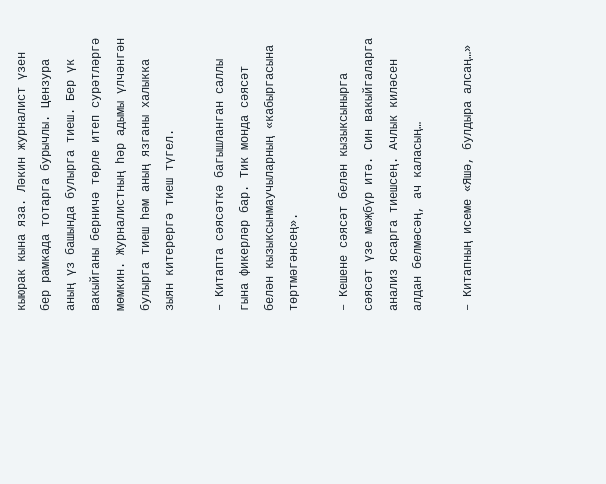кыюрак кына яза. Ләкин журналист үзен бер рамкада тотарга бурычлы. Цензура аның үз башында булырга тиеш. Бер үк вакыйганы берничә төрле итеп сурәтләргә мөмкин. Журналистның һәр адымы үлчәнгән булырга тиеш һәм аның язганы халыкка зыян китерергә тиеш түгел.

– Китапта сәясәткә багышланган саллы гына фикерләр бар. Тик монда сәясәт белән кызыксынмаучыларның «кабыргасына төртмәгәнсең».

– Кешене сәясәт белән кызыксынырга сәясәт үзе мәҗбүр итә. Син вакыйгаларга анализ ясарга тиешсең. Ачлык киләсен алдан белмәсәң, ач каласың…

– Китапның исеме «Яшә, булдыра алсаң…»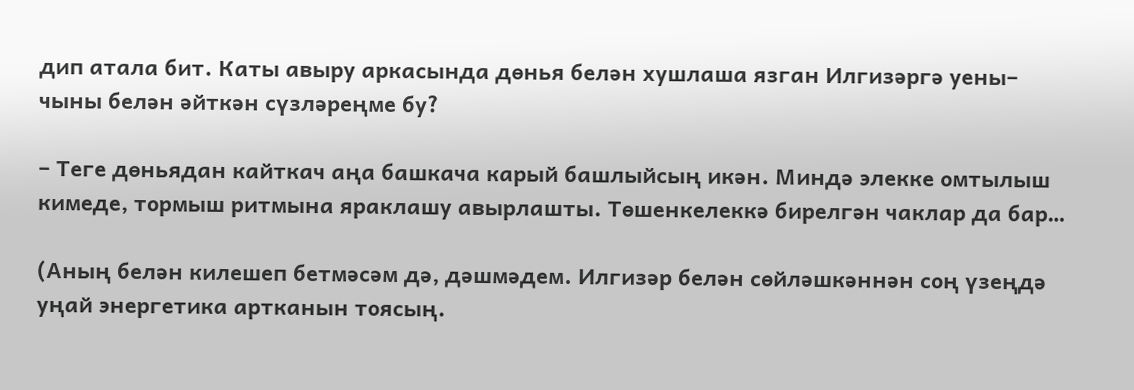дип атала бит. Каты авыру аркасында дөнья белән хушлаша язган Илгизәргә уены– чыны белән әйткән сүзләреңме бу?

– Теге дөньядан кайткач аңа башкача карый башлыйсың икән. Миндә элекке омтылыш кимеде, тормыш ритмына яраклашу авырлашты. Төшенкелеккә бирелгән чаклар да бар…

(Аның белән килешеп бетмәсәм дә, дәшмәдем. Илгизәр белән сөйләшкәннән соң үзеңдә уңай энергетика артканын тоясың.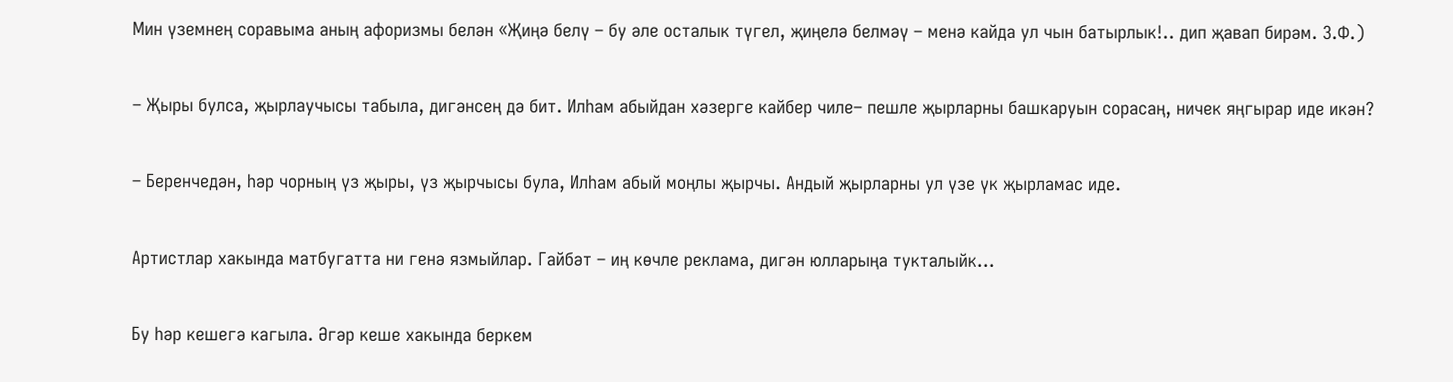Мин үземнең соравыма аның афоризмы белән «Җиңә белү – бу әле осталык түгел, җиңелә белмәү – менә кайда ул чын батырлык!.. дип җавап бирәм. З.Ф.)

– Җыры булса, җырлаучысы табыла, дигәнсең дә бит. Илһам абыйдан хәзерге кайбер чиле– пешле җырларны башкаруын сорасаң, ничек яңгырар иде икән?

– Беренчедән, һәр чорның үз җыры, үз җырчысы була, Илһам абый моңлы җырчы. Андый җырларны ул үзе үк җырламас иде.

Артистлар хакында матбугатта ни генә язмыйлар. Гайбәт – иң көчле реклама, дигән юлларыңа тукталыйк…

Бу һәр кешегә кагыла. Әгәр кеше хакында беркем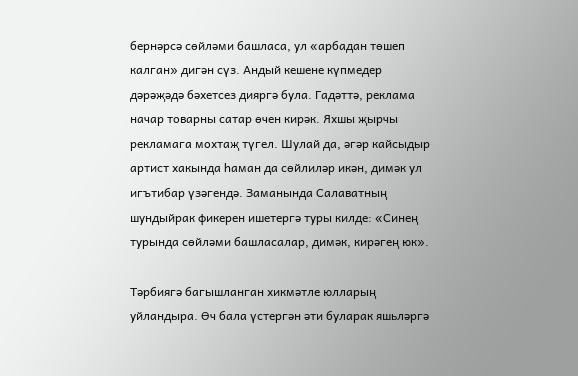бернәрсә сөйләми башласа, ул «арбадан төшеп калган» дигән сүз. Андый кешене күпмедер дәрәҗәдә бәхетсез дияргә була. Гадәттә, реклама начар товарны сатар өчен кирәк. Яхшы җырчы рекламага мохтаҗ түгел. Шулай да, әгәр кайсыдыр артист хакында һаман да сөйлиләр икән, димәк ул игътибар үзәгендә. Заманында Салаватның шундыйрак фикерен ишетергә туры килде: «Синең турында сөйләми башласалар, димәк, кирәгең юк».

Тәрбиягә багышланган хикмәтле юлларың уйландыра. Өч бала үстергән әти буларак яшьләргә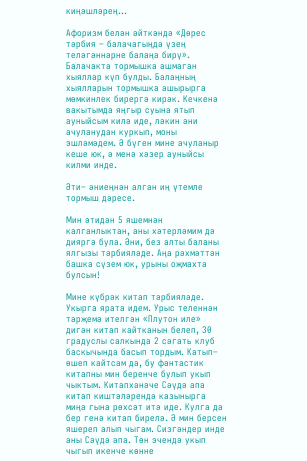киңәшләрең…

Афоризм белән әйткәндә «Дөрес тәрбия – балачагыңда үзең теләгәннәрне балаңа бирү». Балачакта тормышка ашмаган хыяллар күп булды. Балаңның хыялларын тормышка ашырырга мөмкинлек бирергә кирәк. Кечкенә вакытымда яңгыр суына ятып ауныйсым килә иде, ләкин әни ачуланудан куркып, моны эшләмәдем. Ә бүген мине ачуланыр кеше юк, ә менә хәзер ауныйсы килми инде.

Әти– әниеңнән алган иң үтемле тормыш дәресе.

Мин әтидән 5 яшемнән калганлыктан, аны хәтерләмим дә дияргә була. Әни, без алты баланы ялгызы тәрбияләде. Аңа рәхмәттән башка сүзем юк, урыны оҗмахта булсын!

Мине күбрәк китап тәрбияләде. Укырга ярата идем. Урыс теленнән тәрҗемә ителгән «Плутон иле» дигән китап кайтканын белеп, 30 градуслы салкында 2 сәгать клуб баскычында басып тордым. Катып– өшеп кайтсам да, бу фантастик китапны мин беренче булып укып чыктым. Китапханәче Сәүдә апа китап киштәләрендә казынырга миңа гына рөхсәт итә иде. Кулга да бер генә китап бирелә. Ә мин берсен яшереп алып чыгам. Сизгәндер инде аны Сәүдә апа. Төн эчендә укып чыгып икенче көнне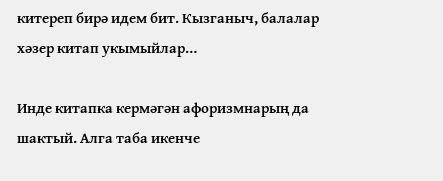китереп бирә идем бит. Кызганыч, балалар хәзер китап укымыйлар…

Инде китапка кермәгән афоризмнарың да шактый. Алга таба икенче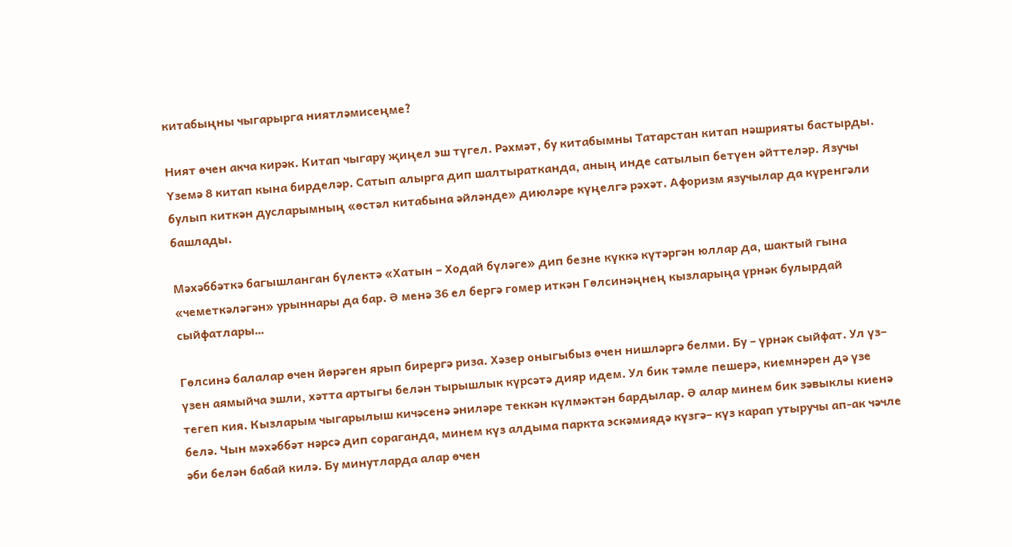китабыңны чыгарырга ниятләмисеңме?

Ният өчен акча кирәк. Китап чыгару җиңел эш түгел. Рәхмәт, бу китабымны Татарстан китап нәшрияты бастырды. Үземә 8 китап кына бирделәр. Сатып алырга дип шалтыратканда, аның инде сатылып бетүен әйттеләр. Язучы булып киткән дусларымның «өстәл китабына әйләнде» диюләре күңелгә рәхәт. Афоризм язучылар да күренгәли башлады.

Мәхәббәткә багышланган бүлектә «Хатын – Ходай бүләге» дип безне күккә күтәргән юллар да, шактый гына «чеметкәләгән» урыннары да бар. Ә менә 36 ел бергә гомер иткән Гөлсинәңнең кызларыңа үрнәк булырдай сыйфатлары…

Гөлсинә балалар өчен йөрәген ярып бирергә риза. Хәзер оныгыбыз өчен нишләргә белми. Бу – үрнәк сыйфат. Ул үз– үзен аямыйча эшли, хәтта артыгы белән тырышлык күрсәтә дияр идем. Ул бик тәмле пешерә, киемнәрен дә үзе тегеп кия. Кызларым чыгарылыш кичәсенә әниләре теккән күлмәктән бардылар. Ә алар минем бик зәвыклы киенә белә. Чын мәхәббәт нәрсә дип сораганда, минем күз алдыма паркта эскәмиядә күзгә– күз карап утыручы ап-ак чәчле әби белән бабай килә. Бу минутларда алар өчен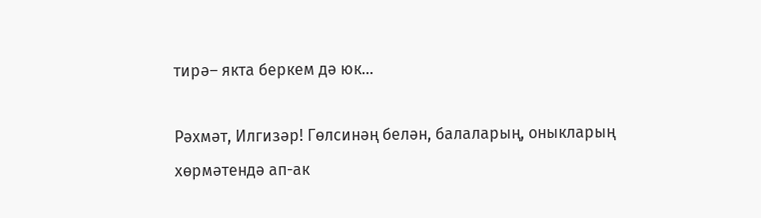тирә– якта беркем дә юк…

Рәхмәт, Илгизәр! Гөлсинәң белән, балаларың, оныкларың хөрмәтендә ап-ак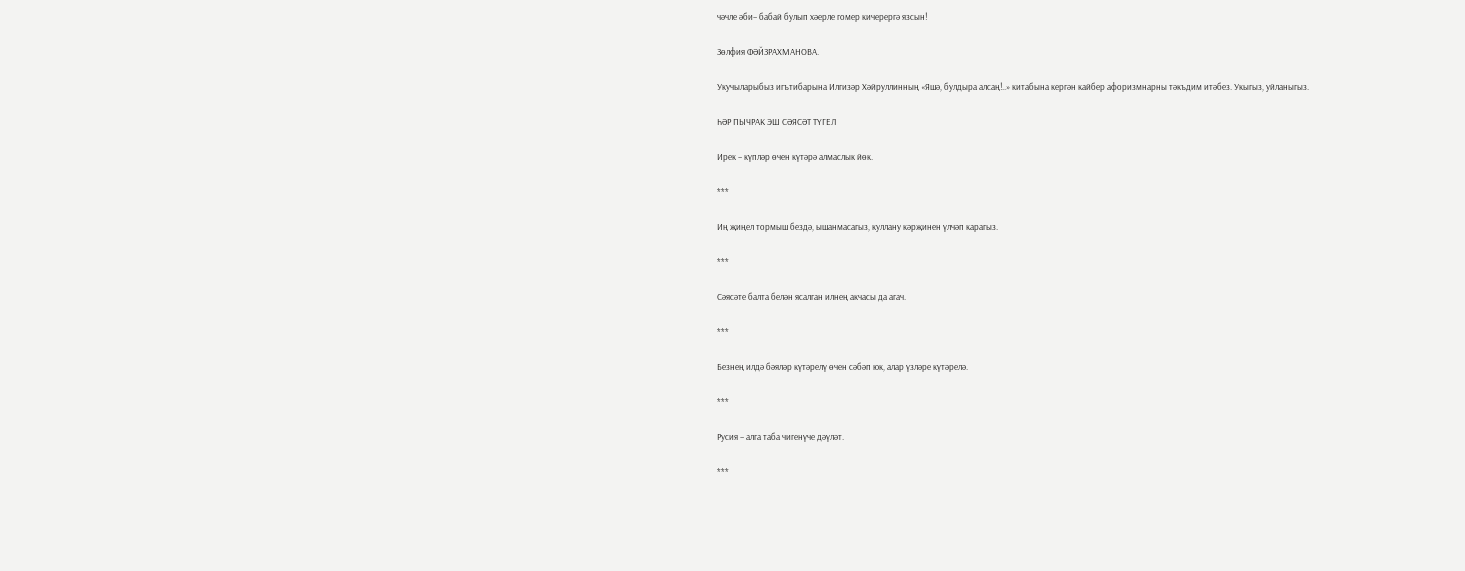чәчле әби– бабай булып хәерле гомер кичерергә язсын!

Зөлфия ФӘЙЗРАХМАНОВА.

Укучыларыбыз игътибарына Илгизәр Хәйруллинның «Яшә, булдыра алсаң!..» китабына кергән кайбер афоризмнарны тәкъдим итәбез. Укыгыз, уйланыгыз.

ҺӘР ПЫЧРАК ЭШ СӘЯСӘТ ТҮГЕЛ

Ирек – күпләр өчен күтәрә алмаслык йөк.

***

Иң җиңел тормыш бездә, ышанмасагыз, куллану кәрҗинен үлчәп карагыз.

***

Сәясәте балта белән ясалган илнең акчасы да агач.

***

Безнең илдә бәяләр күтәрелү өчен сәбәп юк, алар үзләре күтәрелә.

***

Русия – алга таба чигенүче дәүләт.

***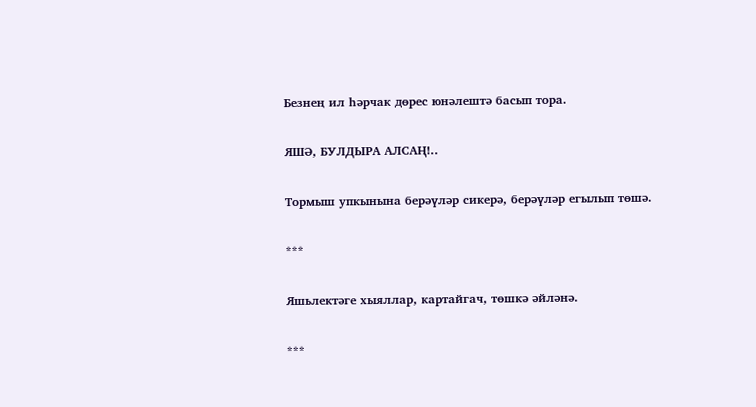Безнең ил һәрчак дөрес юнәлештә басып тора.

ЯШӘ, БУЛДЫРА АЛСАҢ!..

Тормыш упкынына берәүләр сикерә, берәүләр егылып төшә.

***

Яшьлектәге хыяллар, картайгач, төшкә әйләнә.

***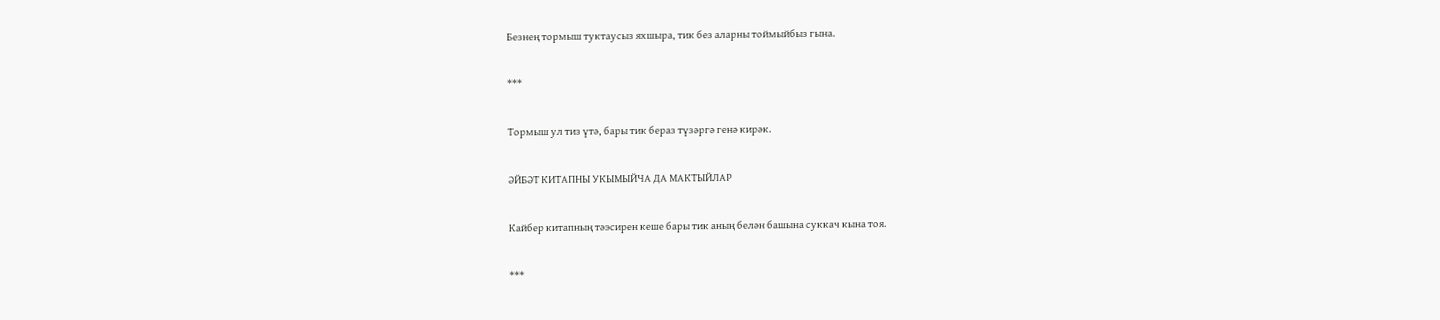Безнең тормыш туктаусыз яхшыра, тик без аларны тоймыйбыз гына.

***

Тормыш ул тиз үтә, бары тик бераз түзәргә генә кирәк.

ӘЙБӘТ КИТАПНЫ УКЫМЫЙЧА ДА МАКТЫЙЛАР

Кайбер китапның тәэсирен кеше бары тик аның белән башына суккач кына тоя.

***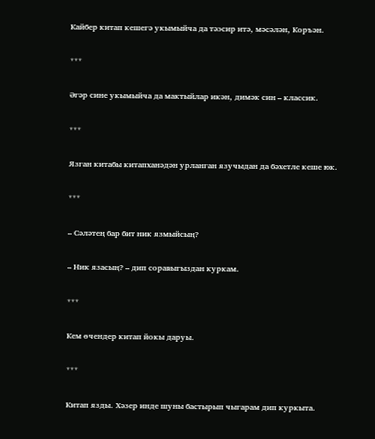Кайбер китап кешегә укымыйча да тәэсир итә, мәсәлән, Коръән.

***

Әгәр сине укымыйча да мактыйлар икән, димәк син – классик.

***

Язган китабы китапханәдән урланган язучыдан да бәхетле кеше юк.

***

– Сәләтең бар бит ник язмыйсың?

– Ник язасың? – дип соравыгыздан куркам.

***

Кем өчендер китап йокы даруы.

***

Китап язды. Хәзер инде шуны бастырып чыгарам дип куркыта.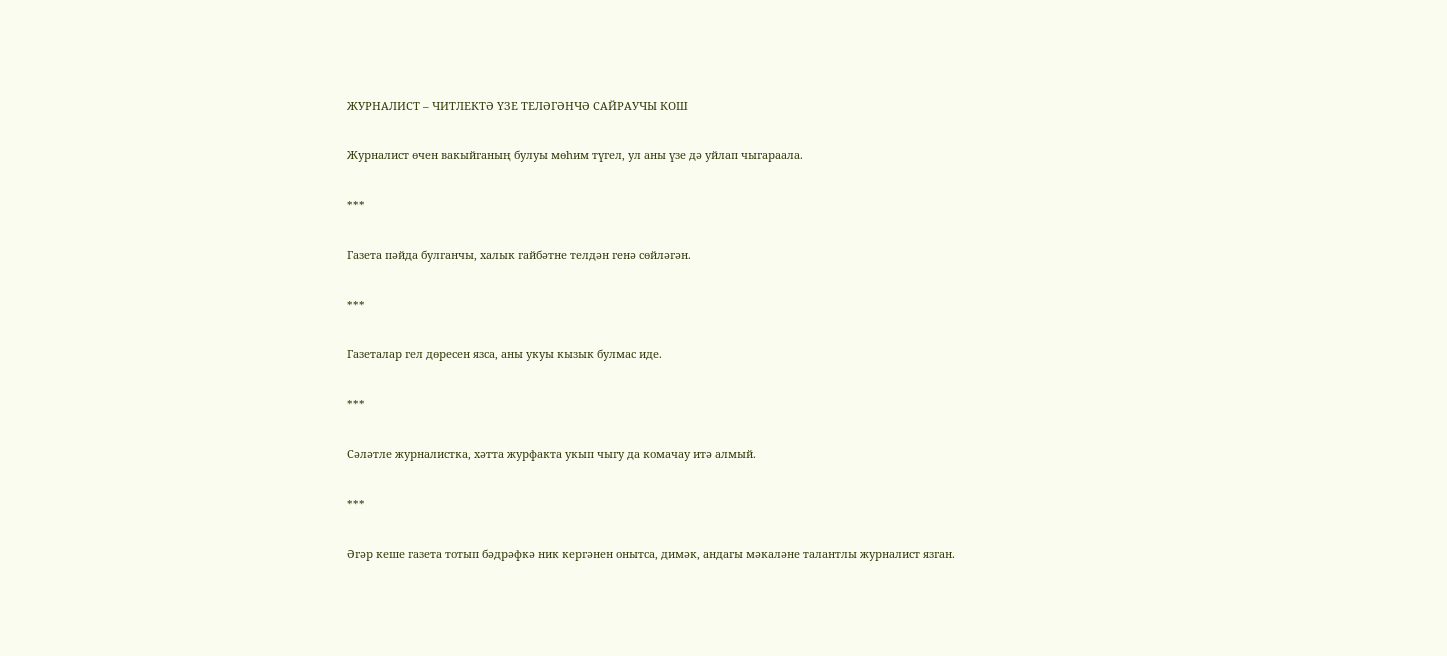ЖУРНАЛИСТ – ЧИТЛЕКТӘ ҮЗЕ ТЕЛӘГӘНЧӘ САЙРАУЧЫ КОШ

Журналист өчен вакыйганың булуы мөһим түгел, ул аны үзе дә уйлап чыгараала.

***

Газета пәйда булганчы, халык гайбәтне телдән генә сөйләгән.

***

Газеталар гел дөресен язса, аны укуы кызык булмас иде.

***

Сәләтле журналистка, хәтта журфакта укып чыгу да комачау итә алмый.

***

Әгәр кеше газета тотып бәдрәфкә ник кергәнен онытса, димәк, андагы мәкаләне талантлы журналист язган.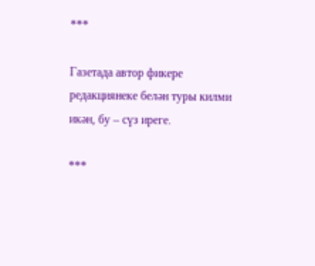***

Газетада автор фикере редакциянеке белән туры килми икән, бу – сүз иреге.

***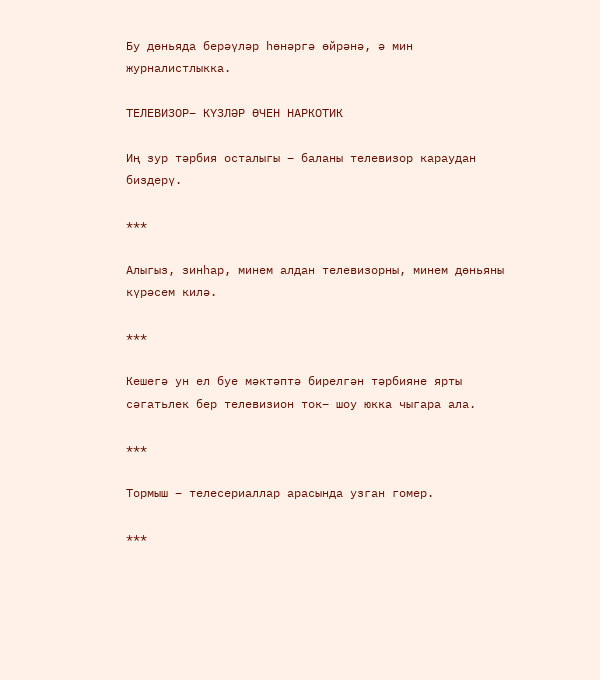Бу дөньяда берәүләр һөнәргә өйрәнә, ә мин журналистлыкка.

ТЕЛЕВИЗОР– КҮЗЛӘР ӨЧЕН НАРКОТИК

Иң зур тәрбия осталыгы – баланы телевизор караудан биздерү.

***

Алыгыз, зинһар, минем алдан телевизорны, минем дөньяны күрәсем килә.

***

Кешегә ун ел буе мәктәптә бирелгән тәрбияне ярты сәгатьлек бер телевизион ток– шоу юкка чыгара ала.

***

Тормыш – телесериаллар арасында узган гомер.

***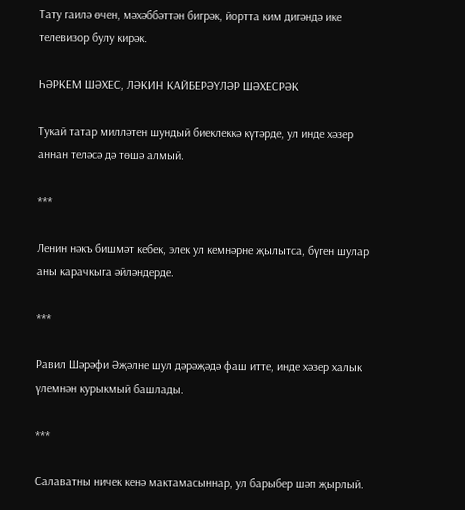Тату гаилә өчен, мәхәббәттән бигрәк, йортта ким дигәндә ике телевизор булу кирәк.

ҺӘРКЕМ ШӘХЕС, ЛӘКИН КАЙБЕРӘҮЛӘР ШӘХЕСРӘК

Тукай татар милләтен шундый биеклеккә күтәрде, ул инде хәзер аннан теләсә дә төшә алмый.

***

Ленин нәкъ бишмәт кебек, элек ул кемнәрне җылытса, бүген шулар аны карачкыга әйләндерде.

***

Равил Шәрәфи Әҗәлне шул дәрәҗәдә фаш итте, инде хәзер халык үлемнән курыкмый башлады.

***

Салаватны ничек кенә мактамасыннар, ул барыбер шәп җырлый.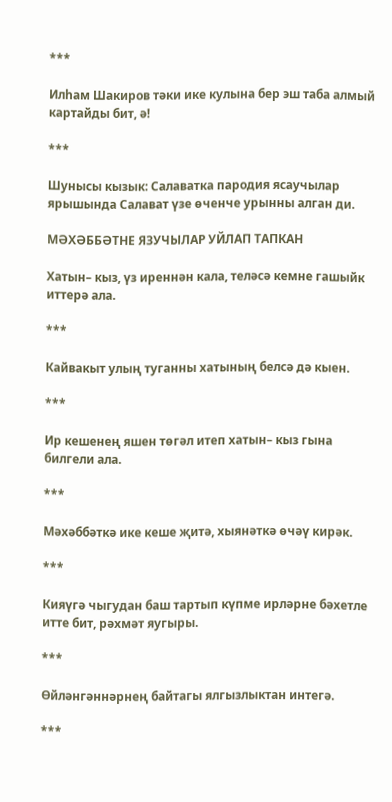***

Илһам Шакиров тәки ике кулына бер эш таба алмый картайды бит, ә!

***

Шунысы кызык: Салаватка пародия ясаучылар ярышында Салават үзе өченче урынны алган ди.

МӘХӘББӘТНЕ ЯЗУЧЫЛАР УЙЛАП ТАПКАН

Хатын– кыз, үз иреннән кала, теләсә кемне гашыйк иттерә ала.

***

Кайвакыт улың туганны хатының белсә дә кыен.

***

Ир кешенең яшен төгәл итеп хатын– кыз гына билгели ала.

***

Мәхәббәткә ике кеше җитә, хыянәткә өчәү кирәк.

***

Кияүгә чыгудан баш тартып күпме ирләрне бәхетле итте бит, рәхмәт яугыры.

***

Өйләнгәннәрнең байтагы ялгызлыктан интегә.

***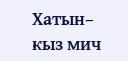Хатын– кыз мич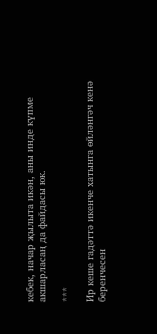кебек, начар җылыта икән, аны инде күпме акшарласаң да файдасы юк.

***

Ир кеше гадәттә икенче хатынга өйләнгәч кенә беренчесен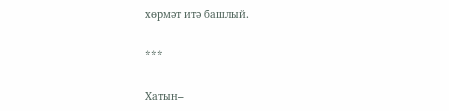хөрмәт итә башлый.

***

Хатын–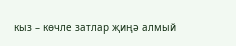кыз – көчле затлар җиңә алмый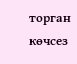торган көчсез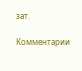зат.

Комментарии